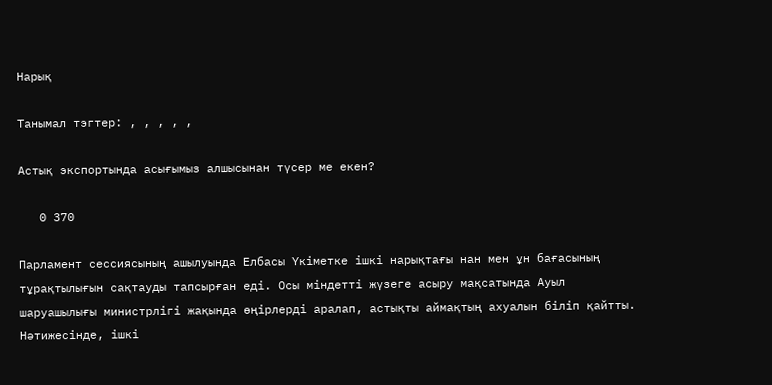Нарық

Танымал тэгтер: , , , , ,

Астық экспортында асығымыз алшысынан түсер ме екен?

   0 370

Парламент сессиясының ашылуында Елбасы Үкіметке ішкі нарықтағы нан мен ұн бағасының тұрақтылығын сақтауды тапсырған еді. Осы міндетті жүзеге асыру мақсатында Ауыл шаруашылығы министрлігі жақында өңірлерді аралап, астықты аймақтың ахуалын біліп қайтты. Нәтижесінде, ішкі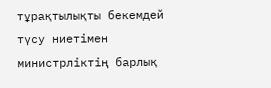тұрақтылықты бекемдей түсу ниетімен министрліктің барлық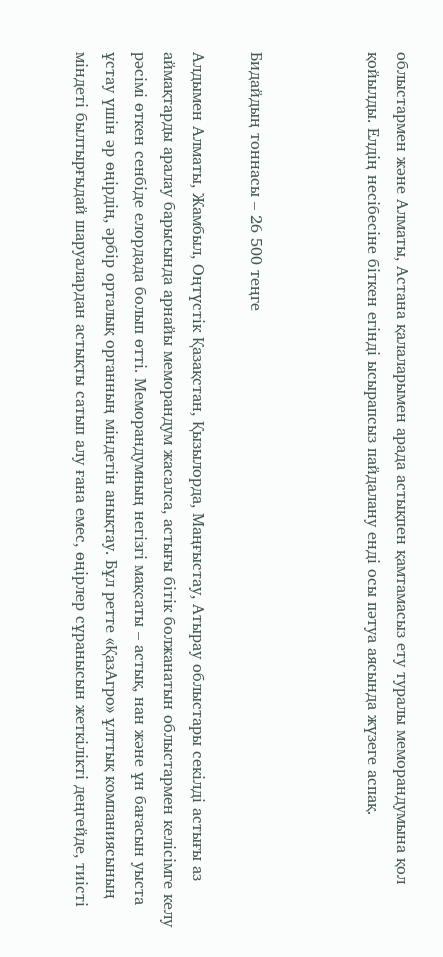облыстармен және Алматы, Астана қалаларымен арада астықпен қамтамасыз ету туралы меморандумына қол қойылды. Елдің несібесіне біткен егінді ысырапсыз пайдалану енді осы пәтуа аясында жүзеге аспақ.



Бидайдың тоннасы – 26 500 теңге

Алдымен Алматы, Жамбыл, Оңтүстік Қазақстан, Қызылорда, Маңғыстау, Атырау облыстары секілді астығы аз аймақтарды аралау барысында арнайы меморандум жасалса, астығы бітік болжанатын облыстармен келісімге келу рәсімі өткен сенбіде елордада болып өтті. Меморандумның негізгі мақсаты – астық, нан және ұн бағасын уыста ұстау үшін әр өңірдің, әрбір орталық органның міндетін анықтау. Бұл ретте «ҚазАгро» ұлттық компаниясының міндеті былтырғыдай шаруалардан астықты сатып алу ғана емес, өңірлер сұранысын жеткілікті деңгейде, тиісті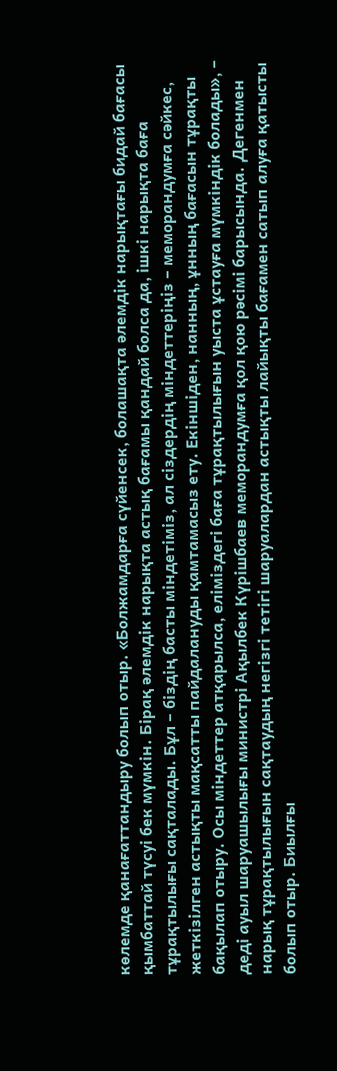көлемде қанағаттандыру болып отыр. «Болжамдарға сүйенсек, болашақта әлемдік нарықтағы бидай бағасы қымбаттай түсуі бек мүмкін. Бірақ әлемдік нарықта астық бағамы қандай болса да, ішкі нарықта баға тұрақтылығы сақталады. Бұл – біздің басты міндетіміз, ал сіздердің міндеттеріңіз – меморандумға сәйкес, жеткізілген астықты мақсатты пайдалануды қамтамасыз ету. Екіншіден, нанның, ұнның бағасын тұрақты бақылап отыру. Осы міндеттер атқарылса, еліміздегі баға тұрақтылығын уыста ұстауға мүмкіндік болады», – деді ауыл шаруашылығы министрі Ақылбек Күрішбаев меморандумға қол қою рәсімі барысында. Дегенмен нарық тұрақтылығын сақтаудың негізгі тетігі шаруалардан астықты лайықты бағамен сатып алуға қатысты болып отыр. Биылғы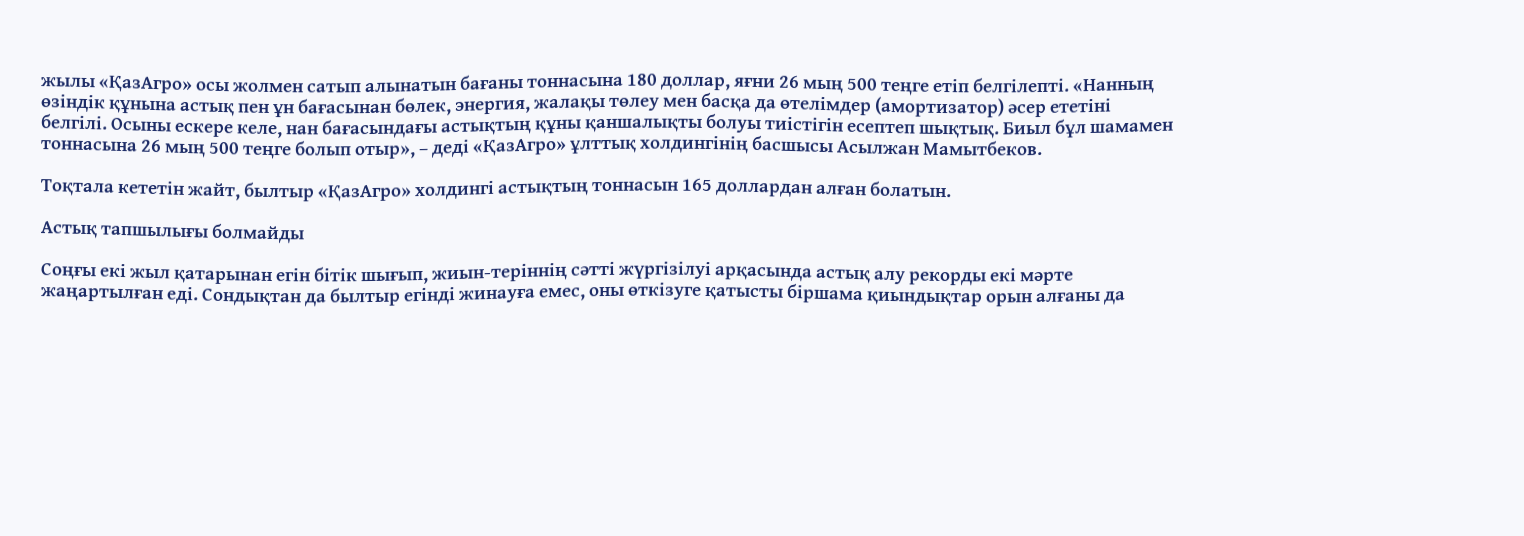жылы «ҚазАгро» осы жолмен сатып алынатын бағаны тоннасына 180 доллар, яғни 26 мың 500 теңге етіп белгілепті. «Нанның өзіндік құнына астық пен ұн бағасынан бөлек, энергия, жалақы төлеу мен басқа да өтелімдер (амортизатор) әсер ететіні белгілі. Осыны ескере келе, нан бағасындағы астықтың құны қаншалықты болуы тиістігін есептеп шықтық. Биыл бұл шамамен тоннасына 26 мың 500 теңге болып отыр», – деді «ҚазАгро» ұлттық холдингінің басшысы Асылжан Мамытбеков.

Тоқтала кететін жайт, былтыр «ҚазАгро» холдингі астықтың тоннасын 165 доллардан алған болатын.

Астық тапшылығы болмайды

Соңғы екі жыл қатарынан егін бітік шығып, жиын-теріннің сәтті жүргізілуі арқасында астық алу рекорды екі мәрте жаңартылған еді. Сондықтан да былтыр егінді жинауға емес, оны өткізуге қатысты біршама қиындықтар орын алғаны да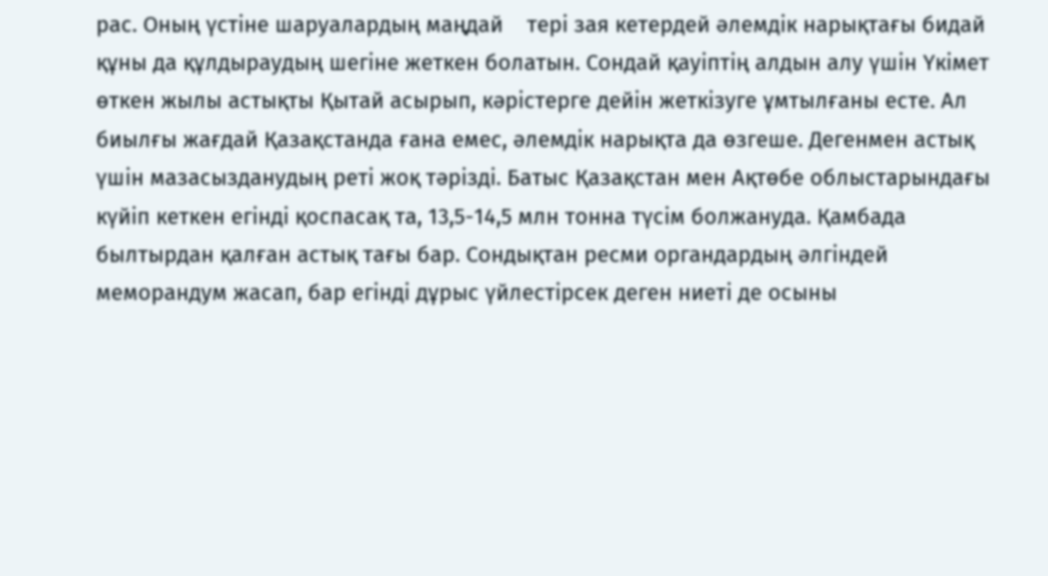рас. Оның үстіне шаруалардың маңдай    тері зая кетердей әлемдік нарықтағы бидай құны да құлдыраудың шегіне жеткен болатын. Сондай қауіптің алдын алу үшін Үкімет өткен жылы астықты Қытай асырып, кәрістерге дейін жеткізуге ұмтылғаны есте. Ал биылғы жағдай Қазақстанда ғана емес, әлемдік нарықта да өзгеше. Дегенмен астық үшін мазасызданудың реті жоқ тәрізді. Батыс Қазақстан мен Ақтөбе облыстарындағы күйіп кеткен егінді қоспасақ та, 13,5-14,5 млн тонна түсім болжануда. Қамбада былтырдан қалған астық тағы бар. Сондықтан ресми органдардың әлгіндей меморандум жасап, бар егінді дұрыс үйлестірсек деген ниеті де осыны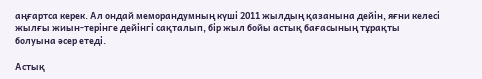аңғартса керек. Ал ондай меморандумның күші 2011 жылдың қазанына дейін, яғни келесі жылғы жиын-терінге дейінгі сақталып, бір жыл бойы астық бағасының тұрақты болуына әсер етеді.

Астық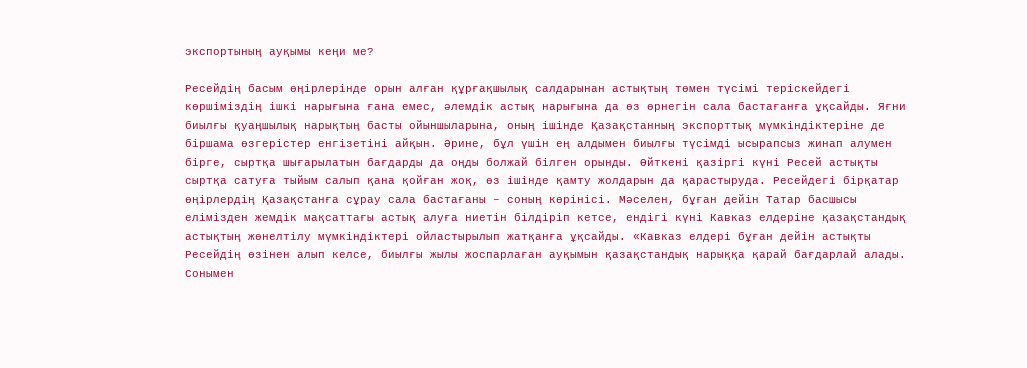экспортының ауқымы кеңи ме?

Ресейдің басым өңірлерінде орын алған құрғақшылық салдарынан астықтың төмен түсімі теріскейдегі көршіміздің ішкі нарығына ғана емес, әлемдік астық нарығына да өз өрнегін сала бастағанға ұқсайды. Яғни биылғы қуаңшылық нарықтың басты ойыншыларына, оның ішінде Қазақстанның экспорттық мүмкіндіктеріне де біршама өзгерістер енгізетіні айқын. Әрине, бұл үшін ең алдымен биылғы түсімді ысырапсыз жинап алумен бірге, сыртқа шығарылатын бағдарды да оңды болжай білген орынды. Өйткені қазіргі күні Ресей астықты сыртқа сатуға тыйым салып қана қойған жоқ, өз ішінде қамту жолдарын да қарастыруда. Ресейдегі бірқатар өңірлердің Қазақстанға сұрау сала бастағаны – соның көрінісі. Мәселен, бұған дейін Татар басшысы елімізден жемдік мақсаттағы астық алуға ниетін білдіріп кетсе, ендігі күні Кавказ елдеріне қазақстандық астықтың жөнелтілу мүмкіндіктері ойластырылып жатқанға ұқсайды. «Кавказ елдері бұған дейін астықты Ресейдің өзінен алып келсе, биылғы жылы жоспарлаған ауқымын қазақстандық нарыққа қарай бағдарлай алады. Сонымен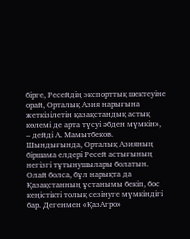бірге, Ресейдің экспорттық шектеуіне орай, Орталық Азия нарығына жеткізілетін қазақстандық астық көлемі де арта түсуі әбден мүмкін», – дейді А. Мамытбеков. Шындығында, Орталық Азияның біршама елдері Ресей астығының негізгі тұтынушылары болатын. Олай болса, бұл нарықта да Қазақстанның ұстанымы бекіп, бос кеңістікті толық сезінуге мүмкіндігі бар. Дегенмен «ҚазАгро»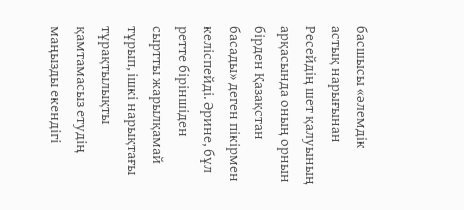басшысы «әлемдік астық нарығынан Ресейдің шет қалуының арқасында оның орнын бірден Қазақстан басады» деген пікірмен келіспейді. Әрине, бұл ретте біріншіден сыртты жарылқамай тұрып, ішкі нарықтағы тұрақтылықты қамтамасыз етудің маңызды екендігі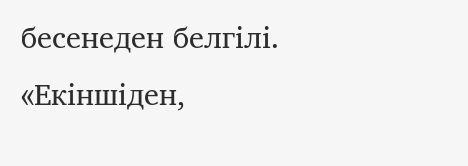бесенеден белгілі. «Екіншіден,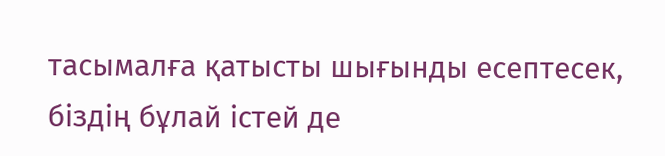тасымалға қатысты шығынды есептесек, біздің бұлай істей де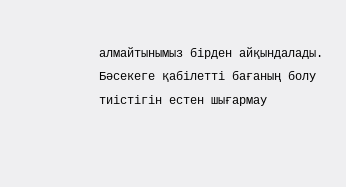алмайтынымыз бірден айқындалады. Бәсекеге қабілетті бағаның болу тиістігін естен шығармау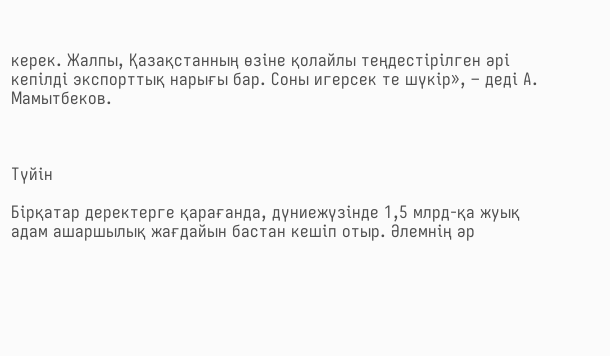керек. Жалпы, Қазақстанның өзіне қолайлы теңдестірілген әрі кепілді экспорттық нарығы бар. Соны игерсек те шүкір», – деді А. Мамытбеков.



Түйін

Бірқатар деректерге қарағанда, дүниежүзінде 1,5 млрд-қа жуық адам ашаршылық жағдайын бастан кешіп отыр. Әлемнің әр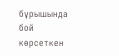бұрышында бой көрсеткен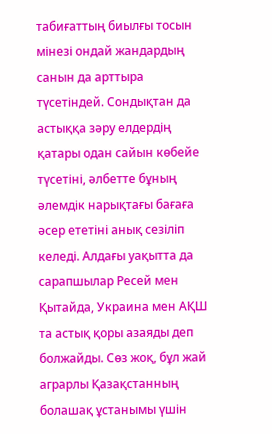табиғаттың биылғы тосын мінезі ондай жандардың санын да арттыра түсетіндей. Сондықтан да астыққа зәру елдердің қатары одан сайын көбейе түсетіні, әлбетте бұның әлемдік нарықтағы бағаға әсер ететіні анық сезіліп келеді. Алдағы уақытта да сарапшылар Ресей мен Қытайда, Украина мен АҚШ та астық қоры азаяды деп болжайды. Сөз жоқ, бұл жай аграрлы Қазақстанның болашақ ұстанымы үшін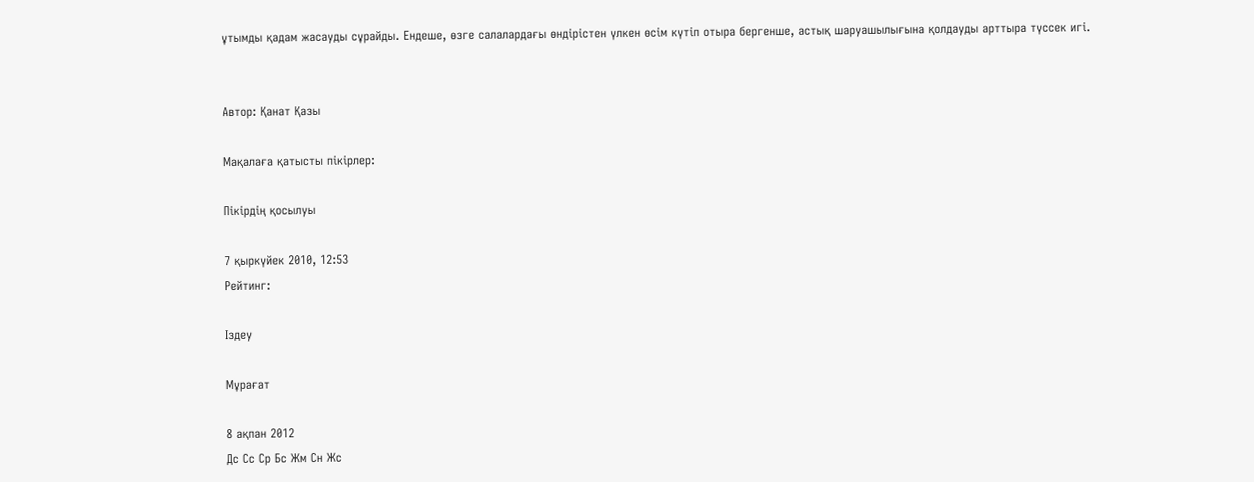ұтымды қадам жасауды сұрайды. Ендеше, өзге салалардағы өндірістен үлкен өсім күтіп отыра бергенше, астық шаруашылығына қолдауды арттыра түссек игі.


Автор: Қанат Қазы

Мақалаға қатысты пікірлер:

Пікірдің қосылуы

7 қыркүйек 2010, 12:53
Рейтинг:

Іздеу

Мұрағат

8 ақпан 2012
Дс Сс Ср Бс Жм Сн Жс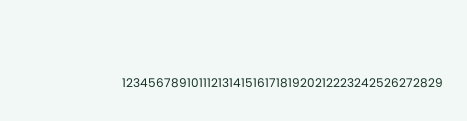1234567891011121314151617181920212223242526272829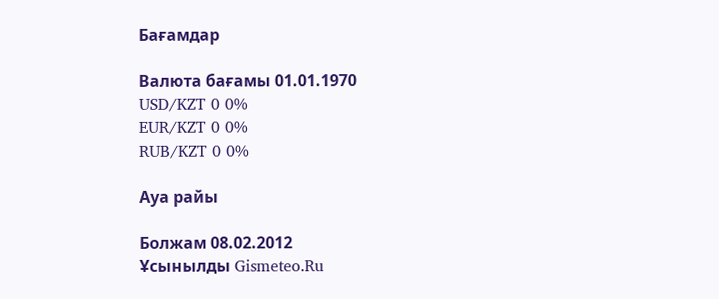Бағамдар

Валюта бағамы 01.01.1970
USD/KZT 0 0%
EUR/KZT 0 0%
RUB/KZT 0 0%

Ауа райы

Болжам 08.02.2012
Ұсынылды Gismeteo.Ru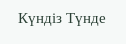Күндіз Түнде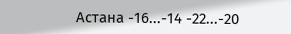Астана -16...-14 -22...-20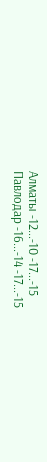Алматы -12...-10 -17...-15
Павлодар -16...-14 -17...-15